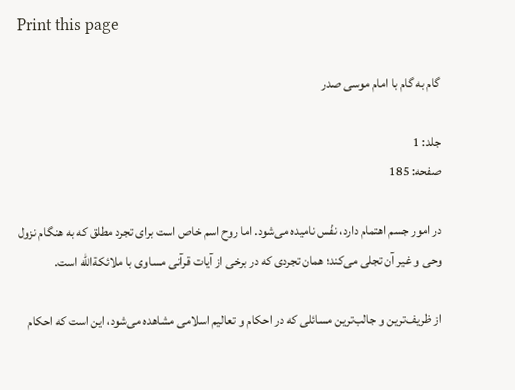Print this page

گام به گام با امام موسی صدر

جلد: 1
صفحه: 185

در امور جسم‌ اهتمام‌ دارد، نفْس‌ نامیده‌ می‌شود. اما روح‌ اسم‌ خاص‌ است‌ برای‌ تجرد مطلق‌ که‌ به‌ هنگام‌ نزول‌ وحی‌ و غیر آن تجلی‌ می‌کند؛ همان‌ تجردی‌ که‌ در برخی‌ از آیات‌ قرآنی‌ مساوی‌ با ملائکة‌الله است.

از ظریف‌ترین و جالب‌ترین‌ مسائلی‌ که‌ در احکام‌ و تعالیم‌ اسلامی‌ مشاهده‌ می‌شود، این‌ است‌ که‌ احکام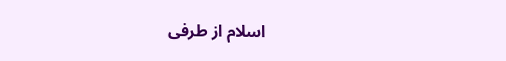اسلام‌ از طرفی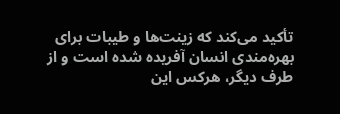تأکید می‌کند که‌ زینت‌ها و طیبات‌ برای‌ بهره‌مندی‌ انسان‌ آفریده شده است و از طرف دیگر، هرکس این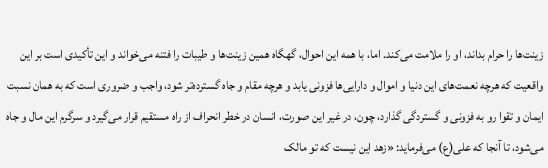زینت‌ها را حرام بداند، او را ملامت می‌کند‌. اما، با همه‌ این‌ احوال، گهگاه‌ همین‌ زینت‌ها و طیبات را‌ فتنه می‌خواند‌ و این‌ تأ‌کیدی‌ است‌ بر این‌ واقعیت‌ که‌ هرچه‌ نعمت‌های‌ این‌ دنیا و اموال‌ و دارایی‌ها فزونی یابد و هرچه‌ مقام‌ و جاه‌ گسترده‌تر شود، واجب‌ و ضروری‌ است‌ که‌ به‌ همان‌ نسبت‌ ایمان‌ و تقوا‌ رو به‌ فزونی‌ و گستردگی‌ گذارد، چون، در غیر این‌ صورت، انسان‌ در خطر‌ انحراف‌ از راه‌ مستقیم‌ قرار می‌گیرد و سرگرم این مال‌ و جاه‌ می‌شود، تا آنجا که‌ علی‌(ع) می‌فرماید: «زهد این نیست که تو مالک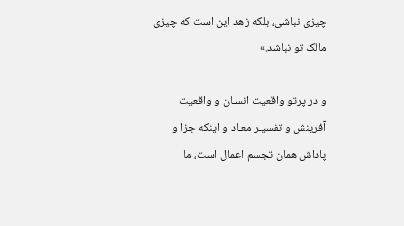چیزی نباشی، بلکه زهد این است که چیزی مالک تو نباشد.»

و در پرتو واقعیت‌ انسـان و واقعیت‌ آفرینش و تفسیـر معـاد و اینکه‌ جزا و پاداش‌ همان‌ تجسم‌ اعمال‌ است، ما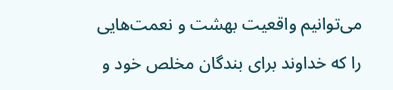می‌توانیم‌ واقعیت‌ بهشت‌ و نعمت‌هایی‌ را که‌ خداوند برای‌ بندگان‌ مخلص‌ خود و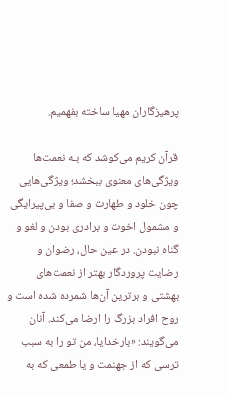پرهیزگاران‌ مهیا ساخته‌ بفهمیم.

قرآن‌ کریم‌ می‌کوشد که بـه‌ نعمت‌ها‌ ویژگی‌های‌ معنوی‌ ببخشد؛ ویژگی‌هایی چون‌ خلود و طهارت و صفا و بی‌پیرایگی و مشمول‌ اخوت‌ و برادری‌ بودن و لغو و گناه نبودن. در عین ‌حال‌، رضوان‌ و رضایت‌ پروردگار بهتر از نعمت‌های‌ بهشتی‌ و برترین‌ آن‌ها شمرده‌ شده‌ است و روح افراد بزرگ را ارضا می‌کند. آنان می‌گویند: «بارخدایا، من‌ تو را به‌ سبب ترسی‌ که‌ از جهنمت‌ و یا طمعی‌ که‌ به‌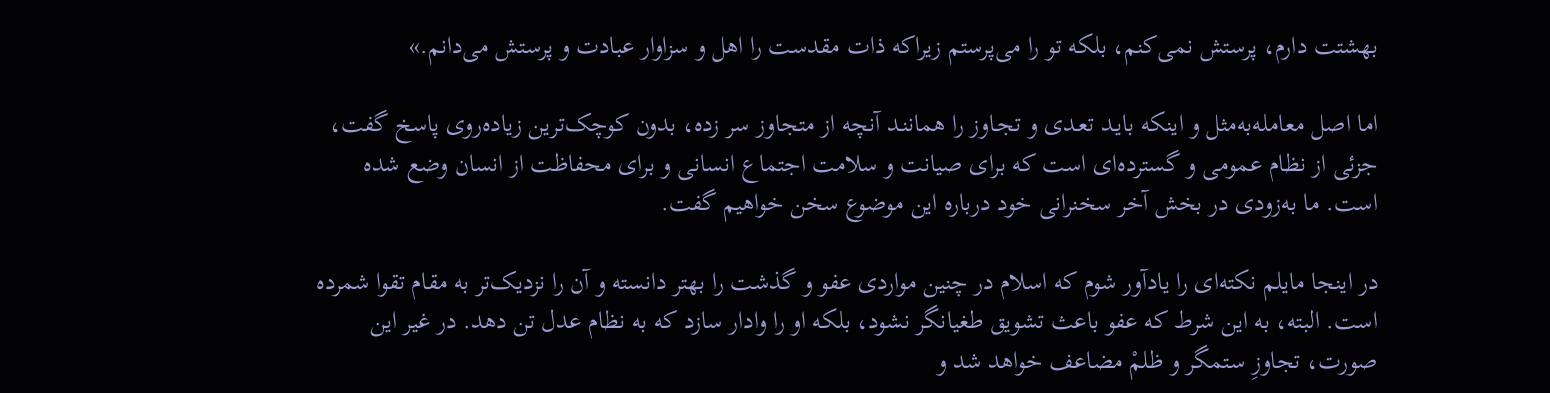بهشتت‌ دارم‌، پرستش‌ نمی‌کنم، بلکه‌ تو را می‌پرستم‌ زیراکه‌ ذات‌ مقدست‌ را اهل‌ و سزاوار عبادت‌ و پرستش‌ می‌دانم.»

اما اصل‌ معامله‌به‌مثل‌ و اینکه‌ بایـد تعـدی و تجـاوز را هماننـد آنچه از متجاوز سر زده، بدون‌ کوچک‌ترین‌ زیاده‌روی‌ پاسخ‌ گفت، جزئی‌ از نظام‌ عمومی‌ و گسترده‌ای‌ است‌ که‌ برای‌ صیانت‌ و سلامت‌ اجتماع‌ انسانی‌ و برای‌ محفاظت از‌ انسان‌ وضع‌ شده است. ما به‌زودی‌ در بخش‌ آخر سخنرانی‌ خود درباره این‌ موضوع‌ سخن خواهیم‌ گفت.

در اینجا مایلم‌ نکته‌ای‌ را یادآور شوم که‌ اسلام‌ در چنین مواردی‌ عفو و گذشت‌ را بهتر دانسته‌ و آن‌ را نزدیک‌تر به‌ مقام‌ تقوا‌ شمرده‌ است. البته‌، به‌ این‌ شرط‌ که‌ عفو باعث‌ تشویق‌ طغیانگر نشود، بلکه‌ او را وادار سازد که‌ به‌ نظام‌ عدل‌ تن‌ دهد. در غیر این‌ صورت، تجاوزِ‌ ستمگر و ظلمْ‌ مضاعف‌ خواهد شد و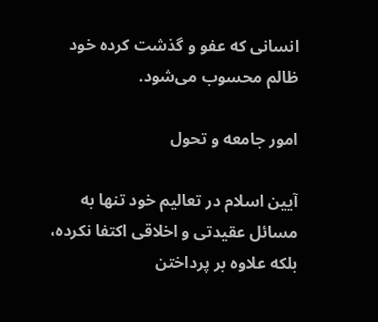انسانی که عفو و گذشت کرده خود ظالم محسوب می‌شود.

امور جامعه و تحول‌

آیین‌ اسلام در تعالیم‌ خود تنها به‌ مسائل‌ عقیدتی‌ و اخلاقی‌ اکتفا نکرده، بلکه علاوه‌ بر پرداختن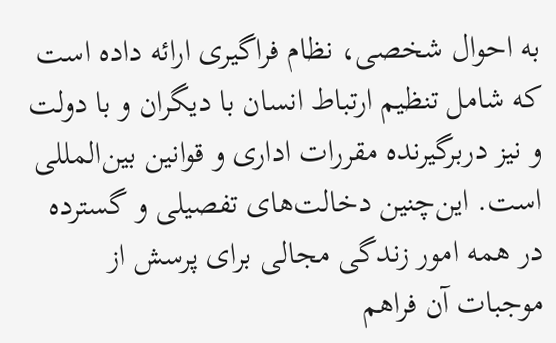به احوال شخصی، نظام‌ فراگیری‌ ارائه‌ داده‌ است‌ که شامل تنظیم‌ ارتباط‌ انسان‌ با دیگران‌ و با دولت‌‌ و نیز دربرگیرنده مقررات‌ اداری‌ و قوانین‌ بین‌المللی‌ است. این‌چنین‌ دخالت‌های‌ تفصیلی‌ و گسترده‌ در همه‌ امور زندگی‌ مجالی‌ برای‌ پرسش‌ از موجبات‌ آن‌ فراهم‌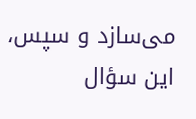می‌سازد و سپس‌، این‌ سؤ‌ال‌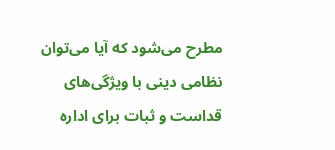مطرح‌ می‌شود که‌ آیا می‌توان‌ نظامی‌ دینی‌ با ویژگی‌های‌ قداست‌ و ثبات‌ برای‌ اداره‌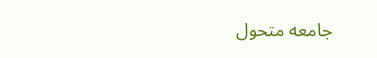جامعه‌ متحول‌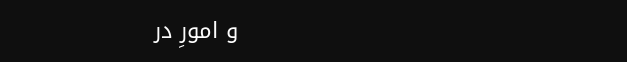و امورِ‌ در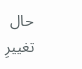حال‌ تغییرِ‌